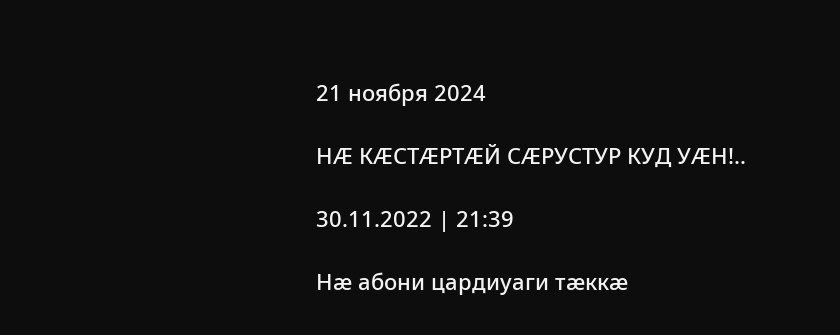21 ноября 2024

НÆ КÆСТÆРТÆЙ СÆРУСТУР КУД УÆН!..

30.11.2022 | 21:39

Нæ абони цардиуаги тæккæ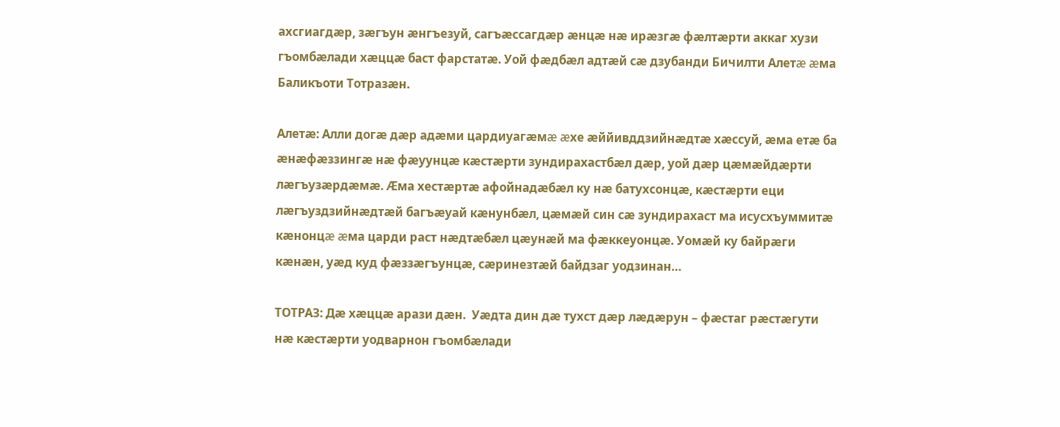ахсгиагдæр, зæгъун æнгъезуй, сагъæссагдæр æнцæ нæ ирæзгæ фæлтæрти аккаг хузи гъомбæлади хæццæ баст фарстатæ. Уой фæдбæл адтæй сæ дзубанди Бичилти Алетæ æма Баликъоти Тотразæн.

Алетæ: Алли догæ дæр адæми цардиуагæмæ æхе æййивддзийнæдтæ хæссуй, æма етæ ба æнæфæззингæ нæ фæуунцæ кæстæрти зундирахастбæл дæр, уой дæр цæмæйдæрти лæгъузæрдæмæ. Æма хестæртæ афойнадæбæл ку нæ батухсонцæ, кæстæрти еци лæгъуздзийнæдтæй багъæуай кæнунбæл, цæмæй син сæ зундирахаст ма исусхъуммитæ кæнонцæ æма царди раст нæдтæбæл цæунæй ма фæккеуонцæ. Уомæй ку байрæги кæнæн, уæд куд фæззæгъунцæ, сæринезтæй байдзаг уодзинан…

ТОТРАЗ: Дæ хæццæ арази дæн.  Уæдта дин дæ тухст дæр лæдæрун – фæстаг рæстæгути нæ кæстæрти уодварнон гъомбæлади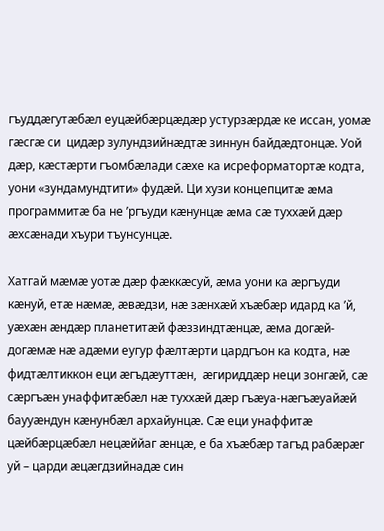гъуддæгутæбæл еуцæйбæрцæдæр устурзæрдæ ке иссан, уомæ гæсгæ си  цидæр зулундзийнæдтæ зиннун байдæдтонцæ. Уой дæр, кæстæрти гъомбæлади сæхе ка исреформатортæ кодта, уони «зундамундтити» фудæй. Ци хузи концепцитæ æма программитæ ба не ’ргъуди кæнунцæ æма сæ туххæй дæр æхсæнади хъури тъунсунцæ.

Хатгай мæмæ уотæ дæр фæккæсуй, æма уони ка æргъуди кæнуй, етæ нæмæ, æвæдзи, нæ зæнхæй хъæбæр идард ка ’й, уæхæн æндæр планетитæй фæззиндтæнцæ, æма догæй-догæмæ нæ адæми еугур фæлтæрти цардгъон ка кодта, нæ фидтæлтиккон еци æгъдæуттæн,  æгириддæр неци зонгæй, сæ сæргъæн унаффитæбæл нæ туххæй дæр гъæуа-нæгъæуайæй баууæндун кæнунбæл архайунцæ. Сæ еци унаффитæ цæйбæрцæбæл нецæййаг æнцæ, е ба хъæбæр тагъд рабæрæг уй – царди æцæгдзийнадæ син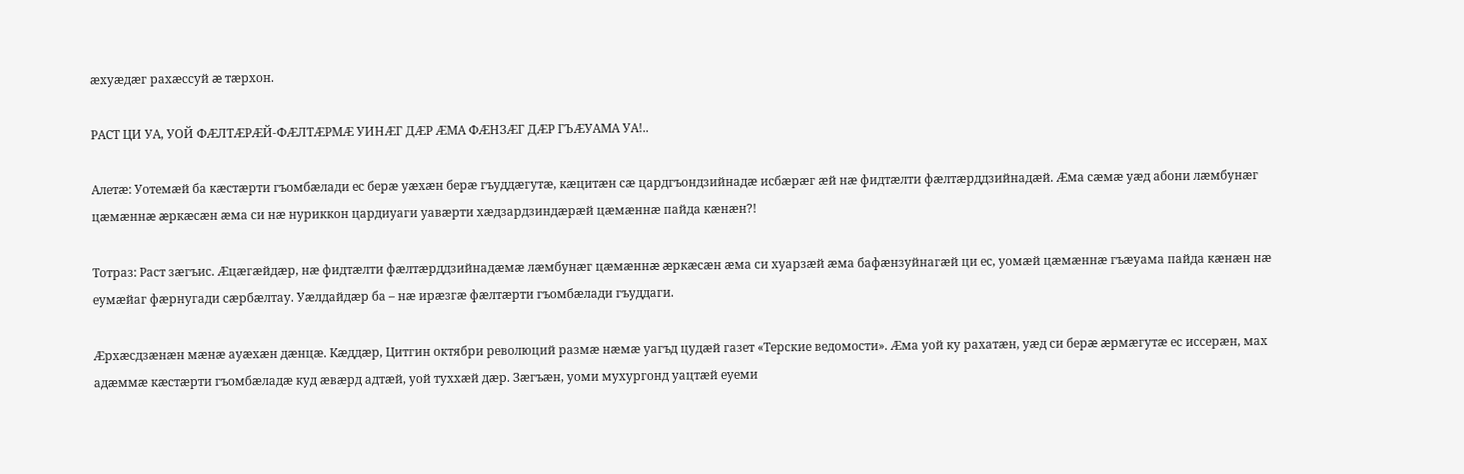æхуæдæг рахæссуй æ тæрхон.

РАСТ ЦИ УА, УОЙ ФÆЛТÆРÆЙ-ФÆЛТÆРМÆ УИНÆГ ДÆР ÆМА ФÆНЗÆГ ДÆР ГЪÆУАМА УА!..

Алетæ: Уотемæй ба кæстæрти гъомбæлади ес берæ уæхæн берæ гъуддæгутæ, кæцитæн сæ цардгъондзийнадæ исбæрæг æй нæ фидтæлти фæлтæрддзийнадæй. Æма сæмæ уæд абони лæмбунæг цæмæннæ æркæсæн æма си нæ нуриккон цардиуаги уавæрти хæдзардзиндæрæй цæмæннæ пайда кæнæн?!

Тотраз: Раст зæгъис. Æцæгæйдæр, нæ фидтæлти фæлтæрддзийнадæмæ лæмбунæг цæмæннæ æркæсæн æма си хуарзæй æма бафæнзуйнагæй ци ес, уомæй цæмæннæ гъæуама пайда кæнæн нæ еумæйаг фæрнугади сæрбæлтау. Уæлдайдæр ба – нæ ирæзгæ фæлтæрти гъомбæлади гъуддаги.

Æрхæсдзæнæн мæнæ ауæхæн дæнцæ. Кæддæр, Цитгин октябри революций размæ нæмæ уагъд цудæй газет «Терские ведомости». Æма уой ку рахатæн, уæд си берæ æрмæгутæ ес иссерæн, мах адæммæ кæстæрти гъомбæладæ куд æвæрд адтæй, уой туххæй дæр. Зæгъæн, уоми мухургонд уацтæй еуеми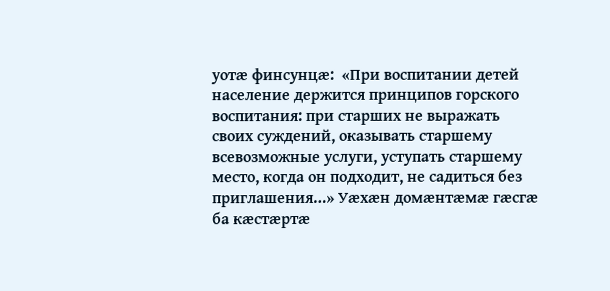уотæ финсунцæ:  «При воспитании детей население держится принципов горского воспитания: при старших не выражать своих суждений, оказывать старшему всевозможные услуги, уступать старшему место, когда он подходит, не садиться без приглашения…» Уæхæн домæнтæмæ гæсгæ ба кæстæртæ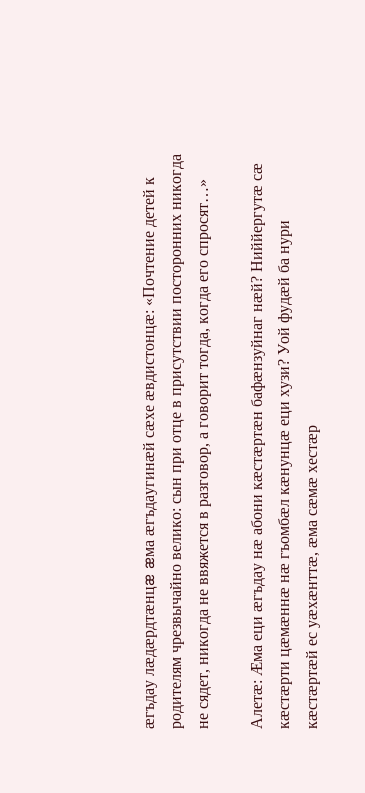æгъдау лæдæрдтæнцæ æма æгъдаугинæй сæхе æвдистонцæ: «Почтение детей к родителям чрезвычайно велико: сын при отце в присутствии посторонних никогда не сядет, никогда не ввяжется в разговор, а говорит тогда, когда его спросят…»

Алетæ: Æма еци æгъдау нæ абони кæстæртæн бафæнзуйнаг нæй? Ниййергутæ сæ кæстæрти цæмæннæ нæ гъомбæл кæнунцæ еци хузи? Уой фудæй ба нури кæстæртæй ес уæхæнттæ, æма сæмæ хестæр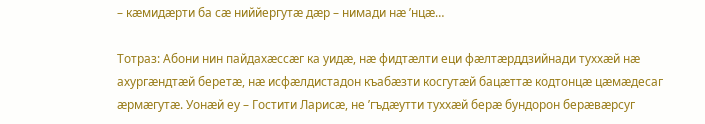– кæмидæрти ба сæ ниййергутæ дæр – нимади нæ ’нцæ…

Тотраз: Абони нин пайдахæссæг ка уидæ, нæ фидтæлти еци фæлтæрддзийнади туххæй нæ ахургæндтæй беретæ, нæ исфæлдистадон къабæзти косгутæй бацæттæ кодтонцæ цæмæдесаг æрмæгутæ. Уонæй еу – Гостити Ларисæ, не ’гъдæутти туххæй берæ бундорон берæвæрсуг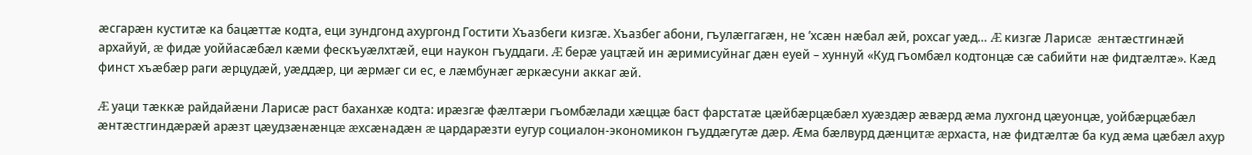æсгарæн куститæ ка бацæттæ кодта, еци зундгонд ахургонд Гостити Хъазбеги кизгæ. Хъазбег абони, гъулæггагæн, не ’хсæн нæбал æй, рохсаг уæд… Æ кизгæ Ларисæ  æнтæстгинæй  архайуй, æ фидæ уоййасæбæл кæми фескъуæлхтæй, еци наукон гъуддаги. Æ берæ уацтæй ин æримисуйнаг дæн еуей – хуннуй «Куд гъомбæл кодтонцæ сæ сабийти нæ фидтæлтæ». Кæд финст хъæбæр раги æрцудæй, уæддæр, ци æрмæг си ес, е лæмбунæг æркæсуни аккаг æй.

Æ уаци тæккæ райдайæни Ларисæ раст баханхæ кодта: ирæзгæ фæлтæри гъомбæлади хæццæ баст фарстатæ цæйбæрцæбæл хуæздæр æвæрд æма лухгонд цæуонцæ, уойбæрцæбæл æнтæстгиндæрæй арæзт цæудзæнæнцæ æхсæнадæн æ цардарæзти еугур социалон-экономикон гъуддæгутæ дæр. Æма бæлвурд дæнцитæ æрхаста, нæ фидтæлтæ ба куд æма цæбæл ахур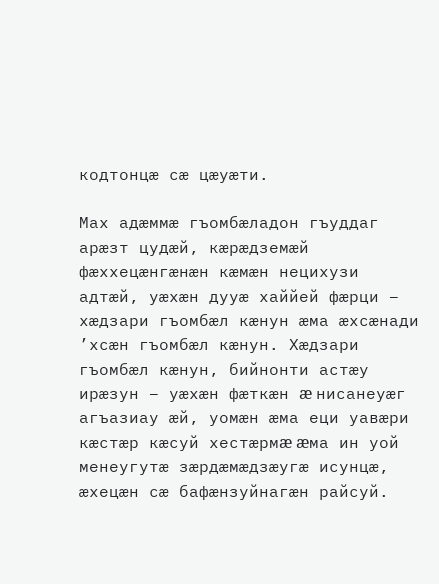кодтонцæ сæ цæуæти.

Мах адæммæ гъомбæладон гъуддаг арæзт цудæй, кæрæдземæй фæххецæнгæнæн кæмæн нецихузи адтæй, уæхæн дууæ хаййей фæрци – хæдзари гъомбæл кæнун æма æхсæнади ’хсæн гъомбæл кæнун. Хæдзари гъомбæл кæнун, бийнонти астæу ирæзун – уæхæн фæткæн æ нисанеуæг агъазиау æй, уомæн æма еци уавæри кæстæр кæсуй хестæрмæ æма ин уой менеугутæ зæрдæмæдзæугæ исунцæ, æхецæн сæ бафæнзуйнагæн райсуй.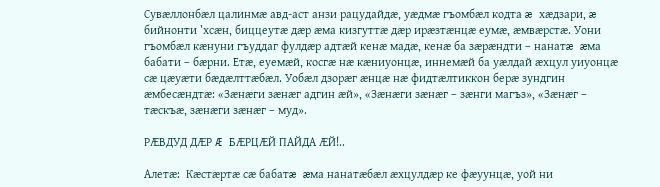Сувæллонбæл цалинмæ авд-аст анзи рацудайдæ, уæдмæ гъомбæл кодта æ хæдзари, æ бийнонти ’хсæн, биццеутæ дæр æма кизгуттæ дæр ирæзтæнцæ еумæ, æмвæрстæ. Уони гъомбæл кæнуни гъуддаг фулдæр адтæй кенæ мадæ, кенæ ба зæрæндти – нанатæ æма бабати – бæрни. Етæ, еуемæй, косгæ нæ кæниуонцæ, иннемæй ба уæлдай æхцул уиуонцæ сæ цæуæти бæдæлттæбæл. Уобæл дзорæг æнцæ нæ фидтæлтиккон берæ зундгин æмбесæндтæ: «Зæнæги зæнæг адгин æй», «Зæнæги зæнæг – зæнги магъз», «Зæнæг – тæскъæ, зæнæги зæнæг – муд».

РÆВДУД ДÆР Æ БÆРЦÆЙ ПАЙДА ÆЙ!..

Алетæ:  Кæстæртæ сæ бабатæ æма нанатæбæл æхцулдæр ке фæуунцæ, уой ни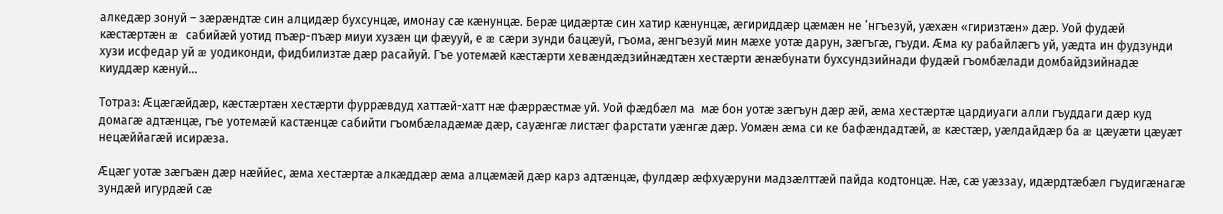алкедæр зонуй – зæрæндтæ син алцидæр бухсунцæ, имонау сæ кæнунцæ. Берæ цидæртæ син хатир кæнунцæ, æгириддæр цæмæн не ’нгъезуй, уæхæн «гиризтæн» дæр. Уой фудæй кæстæртæн æ  сабийæй уотид пъæр-пъæр миуи хузæн ци фæууй, е æ сæри зунди бацæуй, гъома, æнгъезуй мин мæхе уотæ дарун, зæгъгæ, гъуди. Æма ку рабайлæгъ уй, уæдта ин фудзунди хузи исфедар уй æ уодиконди, фидбилизтæ дæр расайуй. Гъе уотемæй кæстæрти хевæндæдзийнæдтæн хестæрти æнæбунати бухсундзийнади фудæй гъомбæлади домбайдзийнадæ киуддæр кæнуй…

Тотраз: Æцæгæйдæр, кæстæртæн хестæрти фуррæвдуд хаттæй-хатт нæ фæррæстмæ уй. Уой фæдбæл ма  мæ бон уотæ зæгъун дæр æй, æма хестæртæ цардиуаги алли гъуддаги дæр куд домагæ адтæнцæ, гъе уотемæй кастæнцæ сабийти гъомбæладæмæ дæр, сауæнгæ листæг фарстати уæнгæ дæр. Уомæн æма си ке бафæндадтæй, æ кæстæр, уæлдайдæр ба æ цæуæти цæуæт нецæййагæй исирæза.

Æцæг уотæ зæгъæн дæр нæййес, æма хестæртæ алкæддæр æма алцæмæй дæр карз адтæнцæ, фулдæр æфхуæруни мадзæлттæй пайда кодтонцæ. Нæ, сæ уæззау, идæрдтæбæл гъудигæнагæ зундæй игурдæй сæ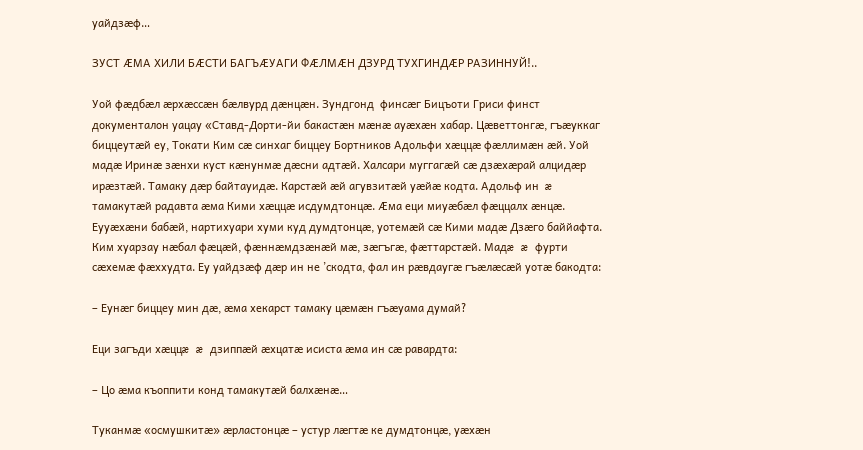уайдзæф…

ЗУСТ ÆМА ХИЛИ БÆСТИ БАГЪÆУАГИ ФÆЛМÆН ДЗУРД ТУХГИНДÆР РАЗИННУЙ!..

Уой фæдбæл æрхæссæн бæлвурд дæнцæн. Зундгонд  финсæг Бицъоти Гриси финст документалон уацау «Ставд-Дорти-йи бакастæн мæнæ ауæхæн хабар. Цæветтонгæ, гъæуккаг биццеутæй еу, Токати Ким сæ синхаг биццеу Бортников Адольфи хæццæ фæллимæн æй. Уой мадæ Иринæ зæнхи куст кæнунмæ дæсни адтæй. Халсари муггагæй сæ дзæхæрай алцидæр ирæзтæй. Тамаку дæр байтауидæ. Карстæй æй агувзитæй уæйæ кодта. Адольф ин  æ тамакутæй радавта æма Кими хæццæ исдумдтонцæ. Æма еци миуæбæл фæццалх æнцæ. Еууæхæни бабæй, нартихуари хуми куд думдтонцæ, уотемæй сæ Кими мадæ Дзæго баййафта. Ким хуарзау нæбал фæцæй, фæннæмдзæнæй мæ, зæгъгæ, фæттарстæй. Мадæ æ фурти сæхемæ фæххудта. Еу уайдзæф дæр ин не ’скодта, фал ин рæвдаугæ гъæлæсæй уотæ бакодта:

– Еунæг биццеу мин дæ, æма хекарст тамаку цæмæн гъæуама думай?

Еци загъди хæццæ æ дзиппæй æхцатæ исиста æма ин сæ равардта:

– Цо æма къоппити конд тамакутæй балхæнæ…

Туканмæ «осмушкитæ» æрластонцæ – устур лæгтæ ке думдтонцæ, уæхæн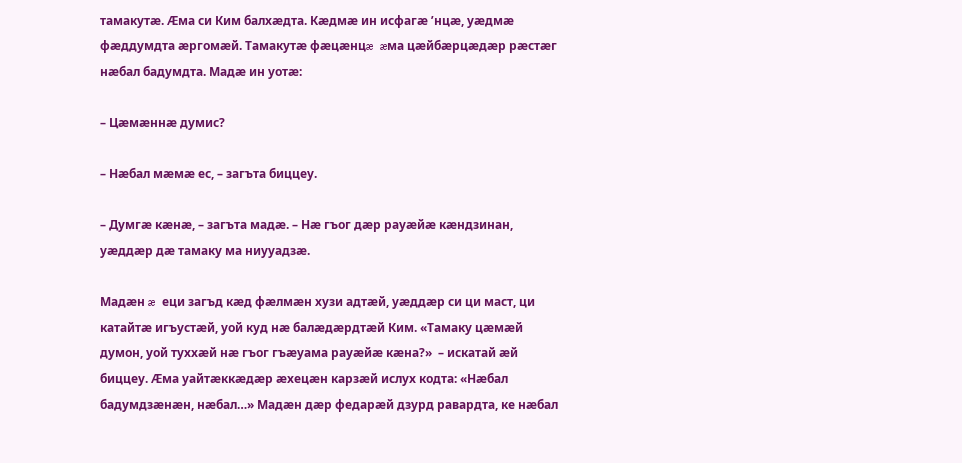тамакутæ. Æма си Ким балхæдта. Кæдмæ ин исфагæ ’нцæ, уæдмæ фæддумдта æргомæй. Тамакутæ фæцæнцæ æма цæйбæрцæдæр рæстæг нæбал бадумдта. Мадæ ин уотæ:

– Цæмæннæ думис?

– Нæбал мæмæ ес, – загъта биццеу.

– Думгæ кæнæ, – загъта мадæ. – Нæ гъог дæр рауæйæ кæндзинан, уæддæр дæ тамаку ма ниууадзæ.

Мадæн æ еци загъд кæд фæлмæн хузи адтæй, уæддæр си ци маст, ци катайтæ игъустæй, уой куд нæ балæдæрдтæй Ким. «Тамаку цæмæй думон, уой туххæй нæ гъог гъæуама рауæйæ кæна?»  – искатай æй биццеу. Æма уайтæккæдæр æхецæн карзæй ислух кодта: «Нæбал бадумдзæнæн, нæбал…» Мадæн дæр федарæй дзурд равардта, ке нæбал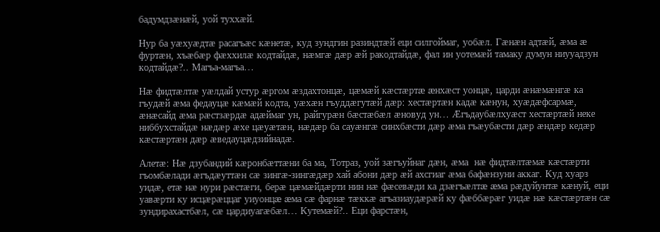бадумдзæнæй, уой туххæй.

Нур ба уæхуæдтæ расагъæс кæнетæ, куд зундгин разиндтæй еци силгоймаг, уобæл. Гæнæн адтæй, æма æ фуртæн, хъæбæр фæххилæ кодтайдæ, нæмгæ дæр æй ракодтайдæ, фал ин уотемæй тамаку думун ниууадзун кодтайдæ?.. Магъа-магъа…

Нæ фидтæлтæ уæлдай устур æргом æздахтонцæ, цæмæй кæстæртæ æнхæст уонцæ, царди æнæмæнгæ ка гъудæй æма федауцæ кæмæй кодта, уæхæн гъуддæгутæй дæр: хестæртæн кадæ кæнун, хуæдæфсармæ, æнæсайд æма рæстзæрдæ адæймаг ун, райгурæн бæстæбæл æновуд ун… Æгъдаубæлхуæст хестæртæй неке ниббухстайдæ нæдæр æхе цæуæтæн, нæдæр ба сауæнгæ синхбæсти дæр æма гъæубæсти дæр æндæр кедæр кæстæртæн дæр æведауцæдзийнадæ.

Алетæ: Нæ дзубандий кæронбæттæни ба ма, Тотраз, уой зæгъуйнаг дæн, æма  нæ фидтæлтæмæ кæстæрти гъомбæлади æгъдæуттæн сæ зингæ-зингæдæр хай абони дæр æй ахсгиаг æма бафæнзуни аккаг. Куд хуарз уидæ, етæ нæ нури рæстæги, берæ цæмæйдæрти нин нæ фæсевæди ка дзæгъæлтæ æма рæдуйунтæ кæнуй, еци уавæрти ку исцæрæццаг уиуонцæ æма сæ фарнæ тæккæ агъазиаудæрæй ку фæббæрæг уидæ нæ кæстæртæн сæ зундирахастбæл, сæ цардиуагæбæл… Кутемæй?.. Еци фарстæн,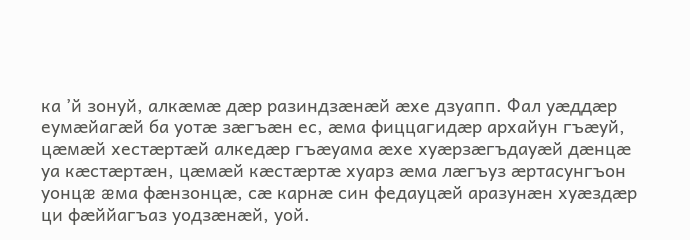ка ’й зонуй, алкæмæ дæр разиндзæнæй æхе дзуапп. Фал уæддæр еумæйагæй ба уотæ зæгъæн ес, æма фиццагидæр архайун гъæуй, цæмæй хестæртæй алкедæр гъæуама æхе хуæрзæгъдауæй дæнцæ уа кæстæртæн, цæмæй кæстæртæ хуарз æма лæгъуз æртасунгъон уонцæ æма фæнзонцæ, сæ карнæ син федауцæй аразунæн хуæздæр ци фæййагъаз уодзæнæй, уой.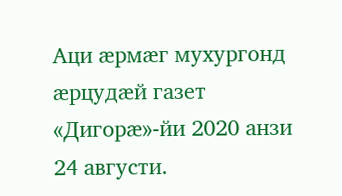Аци æрмæг мухургонд æрцудæй газет «Дигорæ»-йи 2020 анзи 24 августи.